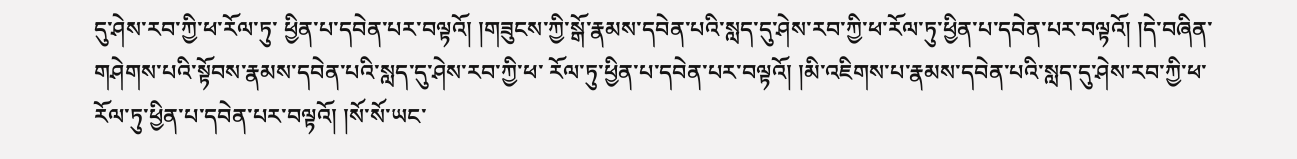དུ་ཤེས་རབ་ཀྱི་ཕ་རོལ་ཏུ་ ཕྱིན་པ་དབེན་པར་བལྟའོ། །གཟུངས་ཀྱི་སྒོ་རྣམས་དབེན་པའི་སླད་དུ་ཤེས་རབ་ཀྱི་ཕ་རོལ་ཏུ་ཕྱིན་པ་དབེན་པར་བལྟའོ། །དེ་བཞིན་གཤེགས་པའི་སྟོབས་རྣམས་དབེན་པའི་སླད་དུ་ཤེས་རབ་ཀྱི་ཕ་ རོལ་ཏུ་ཕྱིན་པ་དབེན་པར་བལྟའོ། །མི་འཇིགས་པ་རྣམས་དབེན་པའི་སླད་དུ་ཤེས་རབ་ཀྱི་ཕ་རོལ་ཏུ་ཕྱིན་པ་དབེན་པར་བལྟའོ། །སོ་སོ་ཡང་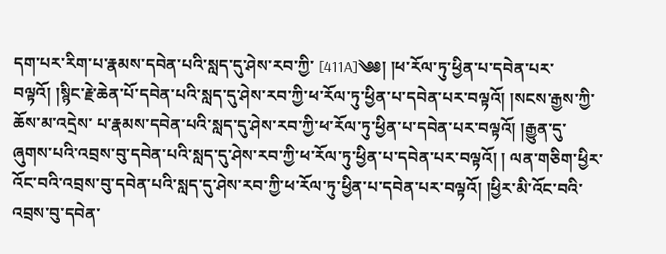དག་པར་རིག་པ་རྣམས་དབེན་པའི་སླད་དུ་ཤེས་རབ་ཀྱི་ [411A]༄༅། །ཕ་རོལ་ཏུ་ཕྱིན་པ་དབེན་པར་བལྟའོ། །སྙིང་རྗེ་ཆེན་པོ་དབེན་པའི་སླད་དུ་ཤེས་རབ་ཀྱི་ཕ་རོལ་ཏུ་ཕྱིན་པ་དབེན་པར་བལྟའོ། །སངས་རྒྱས་ཀྱི་ཆོས་མ་འདྲེས་ པ་རྣམས་དབེན་པའི་སླད་དུ་ཤེས་རབ་ཀྱི་ཕ་རོལ་ཏུ་ཕྱིན་པ་དབེན་པར་བལྟའོ། །རྒྱུན་དུ་ཞུགས་པའི་འབྲས་བུ་དབེན་པའི་སླད་དུ་ཤེས་རབ་ཀྱི་ཕ་རོལ་ཏུ་ཕྱིན་པ་དབེན་པར་བལྟའོ། ། ལན་གཅིག་ཕྱིར་འོང་བའི་འབྲས་བུ་དབེན་པའི་སླད་དུ་ཤེས་རབ་ཀྱི་ཕ་རོལ་ཏུ་ཕྱིན་པ་དབེན་པར་བལྟའོ། །ཕྱིར་མི་འོང་བའི་འབྲས་བུ་དབེན་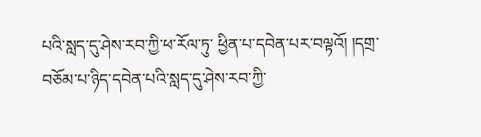པའི་སླད་དུ་ཤེས་རབ་ཀྱི་ཕ་རོལ་ཏུ་ ཕྱིན་པ་དབེན་པར་བལྟའོ། །དགྲ་བཅོམ་པ་ཉིད་དབེན་པའི་སླད་དུ་ཤེས་རབ་ཀྱི་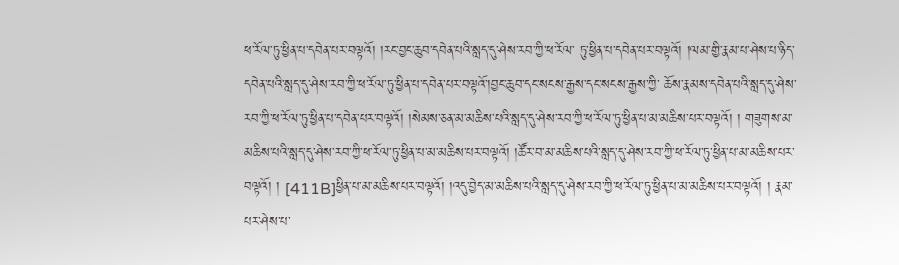ཕ་རོལ་ཏུ་ཕྱིན་པ་དབེན་པར་བལྟའོ། །རང་བྱང་ཆུབ་དབེན་པའི་སླད་དུ་ཤེས་རབ་ཀྱི་ཕ་རོལ་ ཏུ་ཕྱིན་པ་དབེན་པར་བལྟའོ། །ལམ་གྱི་རྣམ་པ་ཤེས་པ་ཉིད་དབེན་པའི་སླད་དུ་ཤེས་རབ་ཀྱི་ཕ་རོལ་ཏུ་ཕྱིན་པ་དབེན་པར་བལྟའོ་།བྱང་ཆུབ་དང་སངས་རྒྱས་དང་སངས་རྒྱས་ཀྱི་ ཆོས་རྣམས་དབེན་པའི་སླད་དུ་ཤེས་རབ་ཀྱི་ཕ་རོལ་ཏུ་ཕྱིན་པ་དབེན་པར་བལྟའོ། །སེམས་ཅན་མ་མཆིས་པའི་སླད་དུ་ཤེས་རབ་ཀྱི་ཕ་རོལ་ཏུ་ཕྱིན་པ་མ་མཆིས་པར་བལྟའོ། ། གཟུགས་མ་མཆིས་པའི་སླད་དུ་ཤེས་རབ་ཀྱི་ཕ་རོལ་ཏུ་ཕྱིན་པ་མ་མཆིས་པར་བལྟའོ། །ཚོར་བ་མ་མཆིས་པའི་སླད་དུ་ཤེས་རབ་ཀྱི་ཕ་རོལ་ཏུ་ཕྱིན་པ་མ་མཆིས་པར་བལྟའོ། ། [411B]ཕྱིན་པ་མ་མཆིས་པར་བལྟའོ། །འདུ་བྱེད་མ་མཆིས་པའི་སླད་དུ་ཤེས་རབ་ཀྱི་ཕ་རོལ་ཏུ་ཕྱིན་པ་མ་མཆིས་པར་བལྟའོ། ། རྣམ་པར་ཤེས་པ་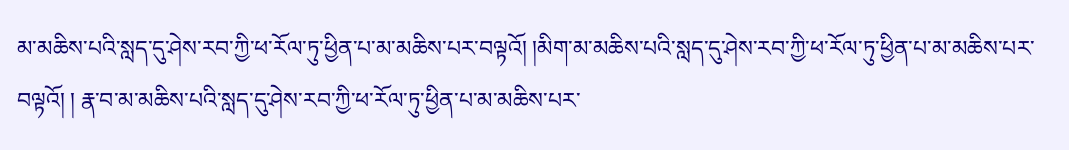མ་མཆིས་པའི་སླད་དུ་ཤེས་རབ་ཀྱི་ཕ་རོལ་ཏུ་ཕྱིན་པ་མ་མཆིས་པར་བལྟའོ། །མིག་མ་མཆིས་པའི་སླད་དུ་ཤེས་རབ་ཀྱི་ཕ་རོལ་ཏུ་ཕྱིན་པ་མ་མཆིས་པར་བལྟའོ། ། རྣ་བ་མ་མཆིས་པའི་སླད་དུ་ཤེས་རབ་ཀྱི་ཕ་རོལ་ཏུ་ཕྱིན་པ་མ་མཆིས་པར་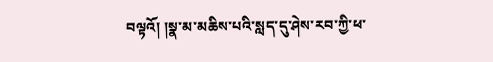བལྟའོ། །སྣ་མ་མཆིས་པའི་སླད་དུ་ཤེས་རབ་ཀྱི་ཕ་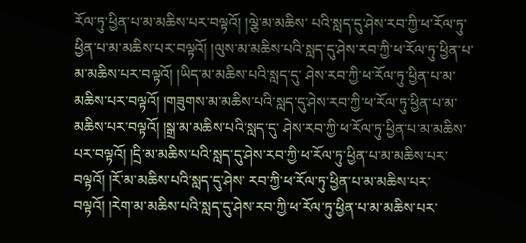རོལ་ཏུ་ཕྱིན་པ་མ་མཆིས་པར་བལྟའོ། །ལྕེ་མ་མཆིས་ པའི་སླད་དུ་ཤེས་རབ་ཀྱི་ཕ་རོལ་ཏུ་ཕྱིན་པ་མ་མཆིས་པར་བལྟའོ། །ལུས་མ་མཆིས་པའི་སླད་དུ་ཤེས་རབ་ཀྱི་ཕ་རོལ་ཏུ་ཕྱིན་པ་མ་མཆིས་པར་བལྟའོ། །ཡིད་མ་མཆིས་པའི་སླད་དུ་ ཤེས་རབ་ཀྱི་ཕ་རོལ་ཏུ་ཕྱིན་པ་མ་མཆིས་པར་བལྟའོ། །གཟུགས་མ་མཆིས་པའི་སླད་དུ་ཤེས་རབ་ཀྱི་ཕ་རོལ་ཏུ་ཕྱིན་པ་མ་མཆིས་པར་བལྟའོ། །སྒྲ་མ་མཆིས་པའི་སླད་དུ་ ཤེས་རབ་ཀྱི་ཕ་རོལ་ཏུ་ཕྱིན་པ་མ་མཆིས་པར་བལྟའོ། །དྲི་མ་མཆིས་པའི་སླད་དུ་ཤེས་རབ་ཀྱི་ཕ་རོལ་ཏུ་ཕྱིན་པ་མ་མཆིས་པར་བལྟའོ། །རོ་མ་མཆིས་པའི་སླད་དུ་ཤེས་ རབ་ཀྱི་ཕ་རོལ་ཏུ་ཕྱིན་པ་མ་མཆིས་པར་བལྟའོ། །རེག་མ་མཆིས་པའི་སླད་དུ་ཤེས་རབ་ཀྱི་ཕ་རོལ་ཏུ་ཕྱིན་པ་མ་མཆིས་པར་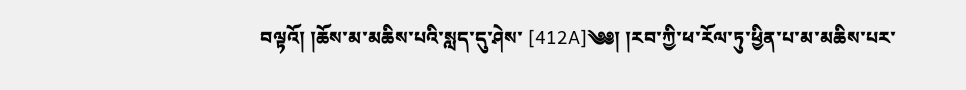བལྟའོ། །ཆོས་མ་མཆིས་པའི་སླད་དུ་ཤེས་ [412A]༄༅། །རབ་ཀྱི་ཕ་རོལ་ཏུ་ཕྱིན་པ་མ་མཆིས་པར་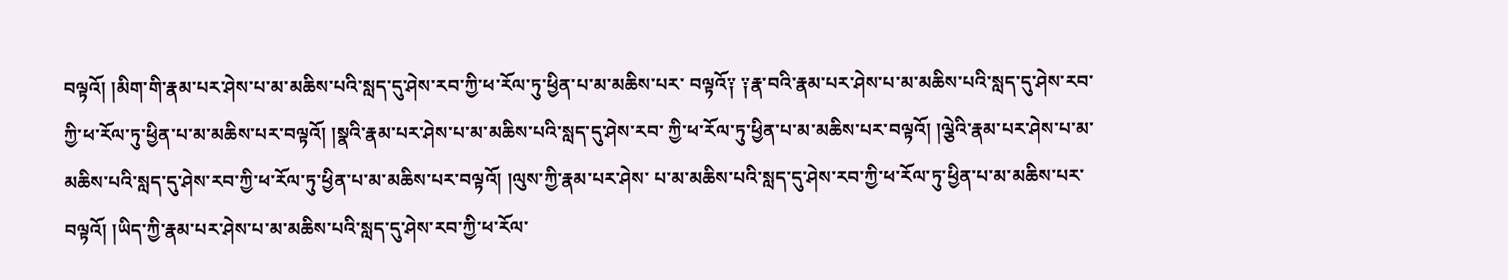བལྟའོ། །མིག་གི་རྣམ་པར་ཤེས་པ་མ་མཆིས་པའི་སླད་དུ་ཤེས་རབ་ཀྱི་ཕ་རོལ་ཏུ་ཕྱིན་པ་མ་མཆིས་པར་ བལྟའོ༑ ༑རྣ་བའི་རྣམ་པར་ཤེས་པ་མ་མཆིས་པའི་སླད་དུ་ཤེས་རབ་ཀྱི་ཕ་རོལ་ཏུ་ཕྱིན་པ་མ་མཆིས་པར་བལྟའོ། །སྣའི་རྣམ་པར་ཤེས་པ་མ་མཆིས་པའི་སླད་དུ་ཤེས་རབ་ ཀྱི་ཕ་རོལ་ཏུ་ཕྱིན་པ་མ་མཆིས་པར་བལྟའོ། །ལྕེའི་རྣམ་པར་ཤེས་པ་མ་མཆིས་པའི་སླད་དུ་ཤེས་རབ་ཀྱི་ཕ་རོལ་ཏུ་ཕྱིན་པ་མ་མཆིས་པར་བལྟའོ། །ལུས་ཀྱི་རྣམ་པར་ཤེས་ པ་མ་མཆིས་པའི་སླད་དུ་ཤེས་རབ་ཀྱི་ཕ་རོལ་ཏུ་ཕྱིན་པ་མ་མཆིས་པར་བལྟའོ། །ཡིད་ཀྱི་རྣམ་པར་ཤེས་པ་མ་མཆིས་པའི་སླད་དུ་ཤེས་རབ་ཀྱི་ཕ་རོལ་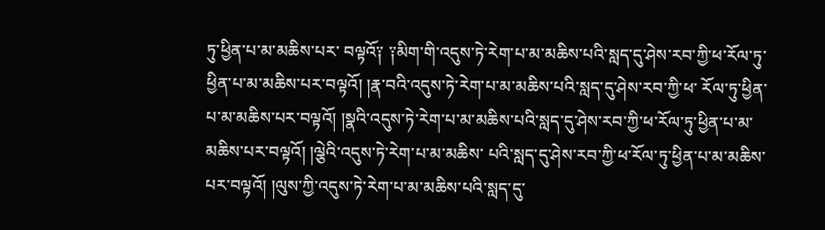ཏུ་ཕྱིན་པ་མ་མཆིས་པར་ བལྟའོ༑ ༑མིག་གི་འདུས་ཏེ་རེག་པ་མ་མཆིས་པའི་སླད་དུ་ཤེས་རབ་ཀྱི་ཕ་རོལ་ཏུ་ཕྱིན་པ་མ་མཆིས་པར་བལྟའོ། །རྣ་བའི་འདུས་ཏེ་རེག་པ་མ་མཆིས་པའི་སླད་དུ་ཤེས་རབ་ཀྱི་ཕ་ རོལ་ཏུ་ཕྱིན་པ་མ་མཆིས་པར་བལྟའོ། །སྣའི་འདུས་ཏེ་རེག་པ་མ་མཆིས་པའི་སླད་དུ་ཤེས་རབ་ཀྱི་ཕ་རོལ་ཏུ་ཕྱིན་པ་མ་མཆིས་པར་བལྟའོ། །ལྕེའི་འདུས་ཏེ་རེག་པ་མ་མཆིས་ པའི་སླད་དུ་ཤེས་རབ་ཀྱི་ཕ་རོལ་ཏུ་ཕྱིན་པ་མ་མཆིས་པར་བལྟའོ། །ལུས་ཀྱི་འདུས་ཏེ་རེག་པ་མ་མཆིས་པའི་སླད་དུ་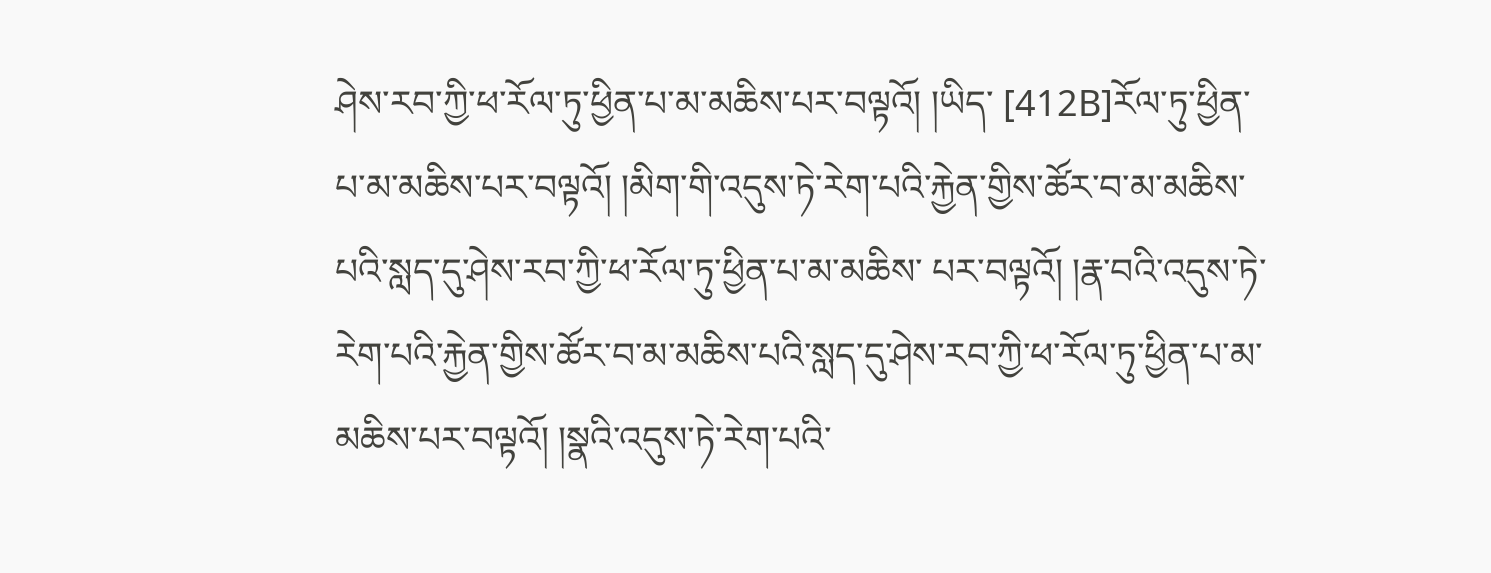ཤེས་རབ་ཀྱི་ཕ་རོལ་ཏུ་ཕྱིན་པ་མ་མཆིས་པར་བལྟའོ། །ཡིད་ [412B]རོལ་ཏུ་ཕྱིན་པ་མ་མཆིས་པར་བལྟའོ། །མིག་གི་འདུས་ཏེ་རེག་པའི་རྐྱེན་གྱིས་ཚོར་བ་མ་མཆིས་པའི་སླད་དུ་ཤེས་རབ་ཀྱི་ཕ་རོལ་ཏུ་ཕྱིན་པ་མ་མཆིས་ པར་བལྟའོ། །རྣ་བའི་འདུས་ཏེ་རེག་པའི་རྐྱེན་གྱིས་ཚོར་བ་མ་མཆིས་པའི་སླད་དུ་ཤེས་རབ་ཀྱི་ཕ་རོལ་ཏུ་ཕྱིན་པ་མ་མཆིས་པར་བལྟའོ། །སྣའི་འདུས་ཏེ་རེག་པའི་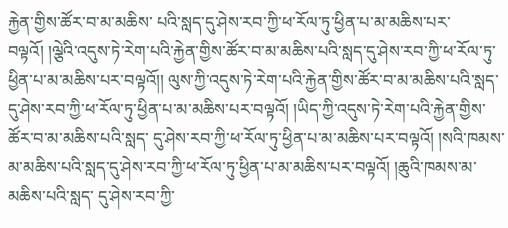རྐྱེན་གྱིས་ཚོར་བ་མ་མཆིས་ པའི་སླད་དུ་ཤེས་རབ་ཀྱི་ཕ་རོལ་ཏུ་ཕྱིན་པ་མ་མཆིས་པར་བལྟའོ། །ལྕེའི་འདུས་ཏེ་རེག་པའི་རྐྱེན་གྱིས་ཚོར་བ་མ་མཆིས་པའི་སླད་དུ་ཤེས་རབ་ཀྱི་ཕ་རོལ་ཏུ་ཕྱིན་པ་མ་མཆིས་པར་བལྟའོ།། ལུས་ཀྱི་འདུས་ཏེ་རེག་པའི་རྐྱེན་གྱིས་ཚོར་བ་མ་མཆིས་པའི་སླད་དུ་ཤེས་རབ་ཀྱི་ཕ་རོལ་ཏུ་ཕྱིན་པ་མ་མཆིས་པར་བལྟའོ། །ཡིད་ཀྱི་འདུས་ཏེ་རེག་པའི་རྐྱེན་གྱིས་ཚོར་བ་མ་མཆིས་པའི་སླད་ དུ་ཤེས་རབ་ཀྱི་ཕ་རོལ་ཏུ་ཕྱིན་པ་མ་མཆིས་པར་བལྟའོ། །སའི་ཁམས་མ་མཆིས་པའི་སླད་དུ་ཤེས་རབ་ཀྱི་ཕ་རོལ་ཏུ་ཕྱིན་པ་མ་མཆིས་པར་བལྟའོ། །ཆུའི་ཁམས་མ་མཆིས་པའི་སླད་ དུ་ཤེས་རབ་ཀྱི་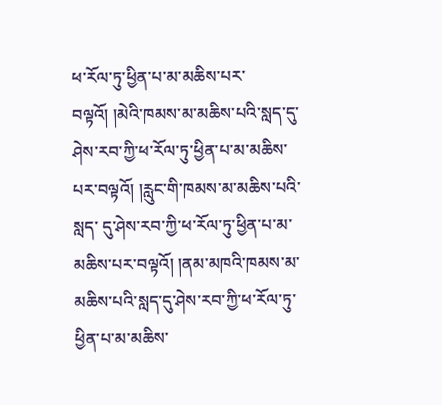ཕ་རོལ་ཏུ་ཕྱིན་པ་མ་མཆིས་པར་བལྟའོ། །མེའི་ཁམས་མ་མཆིས་པའི་སླད་དུ་ཤེས་རབ་ཀྱི་ཕ་རོལ་ཏུ་ཕྱིན་པ་མ་མཆིས་པར་བལྟའོ། །རླུང་གི་ཁམས་མ་མཆིས་པའི་སླད་ དུ་ཤེས་རབ་ཀྱི་ཕ་རོལ་ཏུ་ཕྱིན་པ་མ་མཆིས་པར་བལྟའོ། །ནམ་མཁའི་ཁམས་མ་མཆིས་པའི་སླད་དུ་ཤེས་རབ་ཀྱི་ཕ་རོལ་ཏུ་ཕྱིན་པ་མ་མཆིས་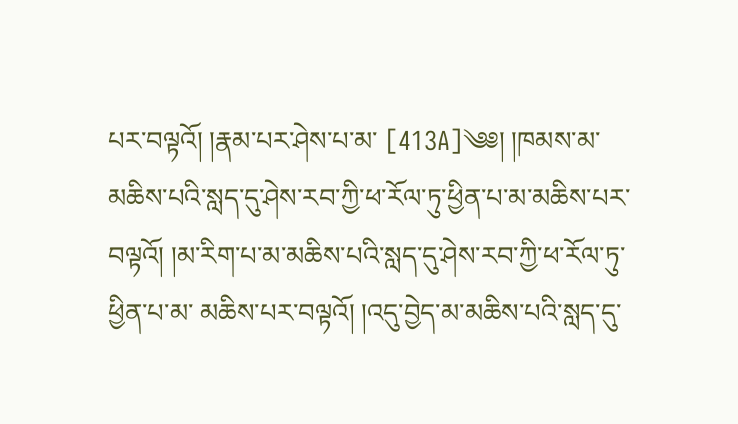པར་བལྟའོ། །རྣམ་པར་ཤེས་པ་མ་ [413A]༄༅། །ཁམས་མ་མཆིས་པའི་སླད་དུ་ཤེས་རབ་ཀྱི་ཕ་རོལ་ཏུ་ཕྱིན་པ་མ་མཆིས་པར་བལྟའོ། །མ་རིག་པ་མ་མཆིས་པའི་སླད་དུ་ཤེས་རབ་ཀྱི་ཕ་རོལ་ཏུ་ཕྱིན་པ་མ་ མཆིས་པར་བལྟའོ། །འདུ་བྱེད་མ་མཆིས་པའི་སླད་དུ་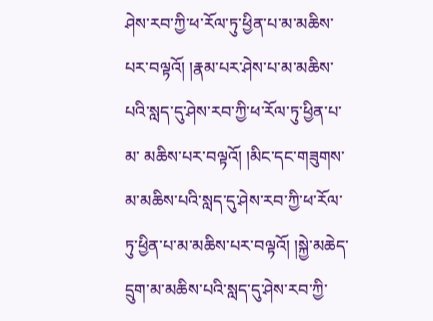ཤེས་རབ་ཀྱི་ཕ་རོལ་ཏུ་ཕྱིན་པ་མ་མཆིས་པར་བལྟའོ། །རྣམ་པར་ཤེས་པ་མ་མཆིས་པའི་སླད་དུ་ཤེས་རབ་ཀྱི་ཕ་རོལ་ཏུ་ཕྱིན་པ་མ་ མཆིས་པར་བལྟའོ། །མིང་དང་གཟུགས་མ་མཆིས་པའི་སླད་དུ་ཤེས་རབ་ཀྱི་ཕ་རོལ་ཏུ་ཕྱིན་པ་མ་མཆིས་པར་བལྟའོ། །སྐྱེ་མཆེད་དྲུག་མ་མཆིས་པའི་སླད་དུ་ཤེས་རབ་ཀྱི་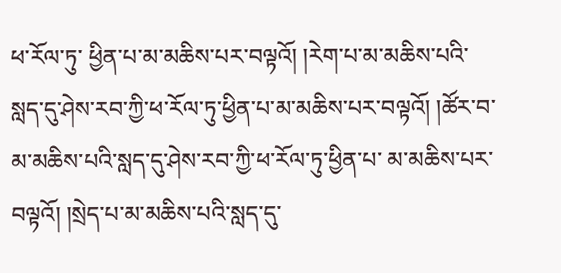ཕ་རོལ་ཏུ་ ཕྱིན་པ་མ་མཆིས་པར་བལྟའོ། །རེག་པ་མ་མཆིས་པའི་སླད་དུ་ཤེས་རབ་ཀྱི་ཕ་རོལ་ཏུ་ཕྱིན་པ་མ་མཆིས་པར་བལྟའོ། །ཚོར་བ་མ་མཆིས་པའི་སླད་དུ་ཤེས་རབ་ཀྱི་ཕ་རོལ་ཏུ་ཕྱིན་པ་ མ་མཆིས་པར་བལྟའོ། །སྲེད་པ་མ་མཆིས་པའི་སླད་དུ་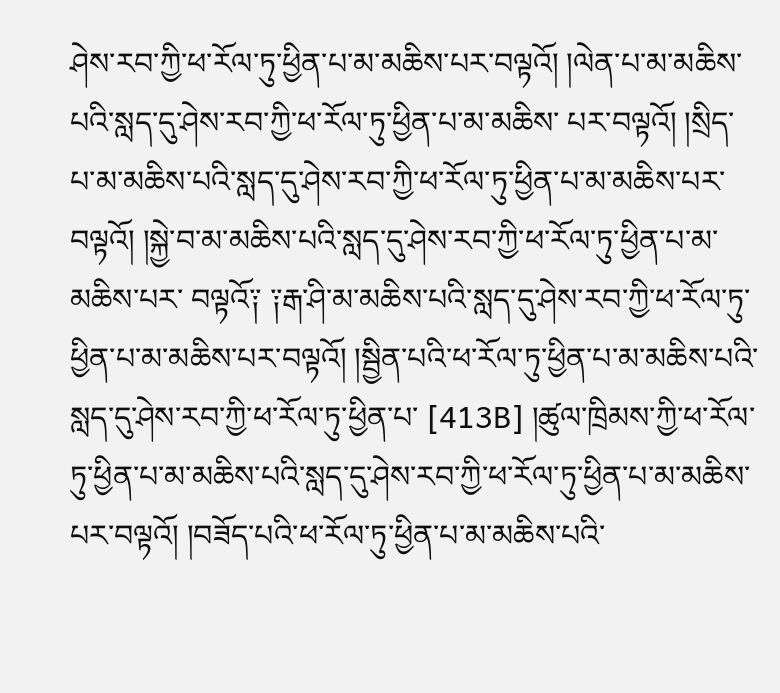ཤེས་རབ་ཀྱི་ཕ་རོལ་ཏུ་ཕྱིན་པ་མ་མཆིས་པར་བལྟའོ། །ལེན་པ་མ་མཆིས་པའི་སླད་དུ་ཤེས་རབ་ཀྱི་ཕ་རོལ་ཏུ་ཕྱིན་པ་མ་མཆིས་ པར་བལྟའོ། །སྲིད་པ་མ་མཆིས་པའི་སླད་དུ་ཤེས་རབ་ཀྱི་ཕ་རོལ་ཏུ་ཕྱིན་པ་མ་མཆིས་པར་བལྟའོ། །སྐྱེ་བ་མ་མཆིས་པའི་སླད་དུ་ཤེས་རབ་ཀྱི་ཕ་རོལ་ཏུ་ཕྱིན་པ་མ་མཆིས་པར་ བལྟའོ༑ ༑རྒ་ཤི་མ་མཆིས་པའི་སླད་དུ་ཤེས་རབ་ཀྱི་ཕ་རོལ་ཏུ་ཕྱིན་པ་མ་མཆིས་པར་བལྟའོ། །སྦྱིན་པའི་ཕ་རོལ་ཏུ་ཕྱིན་པ་མ་མཆིས་པའི་སླད་དུ་ཤེས་རབ་ཀྱི་ཕ་རོལ་ཏུ་ཕྱིན་པ་ [413B] །ཚུལ་ཁྲིམས་ཀྱི་ཕ་རོལ་ཏུ་ཕྱིན་པ་མ་མཆིས་པའི་སླད་དུ་ཤེས་རབ་ཀྱི་ཕ་རོལ་ཏུ་ཕྱིན་པ་མ་མཆིས་པར་བལྟའོ། །བཟོད་པའི་ཕ་རོལ་ཏུ་ཕྱིན་པ་མ་མཆིས་པའི་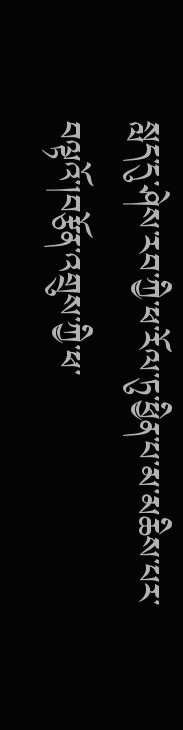སླད་དུ་ཤེས་རབ་ཀྱི་ཕ་རོལ་ཏུ་ཕྱིན་པ་མ་མཆིས་པར་བལྟའོ་།བརྩོན་འགྲུས་ཀྱི་ཕ་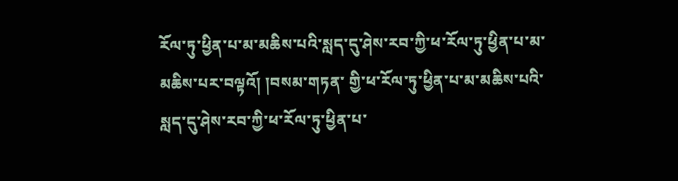རོལ་ཏུ་ཕྱིན་པ་མ་མཆིས་པའི་སླད་དུ་ཤེས་རབ་ཀྱི་ཕ་རོལ་ཏུ་ཕྱིན་པ་མ་མཆིས་པར་བལྟའོ། །བསམ་གཏན་ གྱི་ཕ་རོལ་ཏུ་ཕྱིན་པ་མ་མཆིས་པའི་སླད་དུ་ཤེས་རབ་ཀྱི་ཕ་རོལ་ཏུ་ཕྱིན་པ་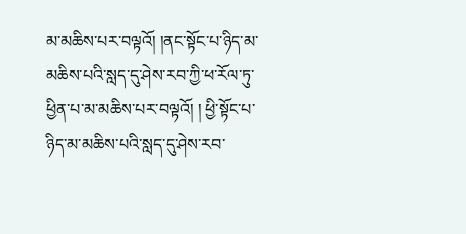མ་མཆིས་པར་བལྟའོ། །ནང་སྟོང་པ་ཉིད་མ་མཆིས་པའི་སླད་དུ་ཤེས་རབ་ཀྱི་ཕ་རོལ་ཏུ་ཕྱིན་པ་མ་མཆིས་པར་བལྟའོ། ། ཕྱི་སྟོང་པ་ཉིད་མ་མཆིས་པའི་སླད་དུ་ཤེས་རབ་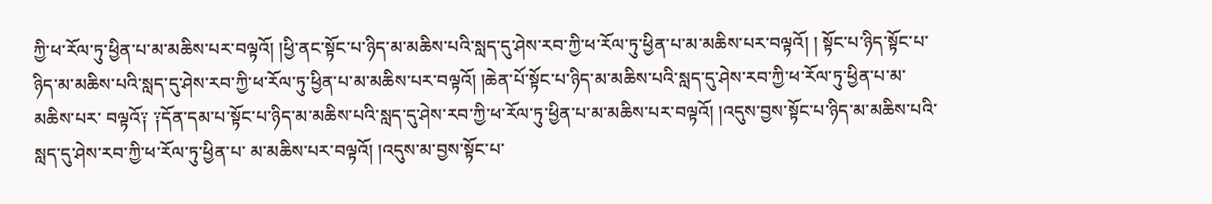ཀྱི་ཕ་རོལ་ཏུ་ཕྱིན་པ་མ་མཆིས་པར་བལྟའོ། །ཕྱི་ནང་སྟོང་པ་ཉིད་མ་མཆིས་པའི་སླད་དུ་ཤེས་རབ་ཀྱི་ཕ་རོལ་ཏུ་ཕྱིན་པ་མ་མཆིས་པར་བལྟའོ། ། སྟོང་པ་ཉིད་སྟོང་པ་ཉིད་མ་མཆིས་པའི་སླད་དུ་ཤེས་རབ་ཀྱི་ཕ་རོལ་ཏུ་ཕྱིན་པ་མ་མཆིས་པར་བལྟའོ། །ཆེན་པོ་སྟོང་པ་ཉིད་མ་མཆིས་པའི་སླད་དུ་ཤེས་རབ་ཀྱི་ཕ་རོལ་ཏུ་ཕྱིན་པ་མ་མཆིས་པར་ བལྟའོ༑ ༑དོན་དམ་པ་སྟོང་པ་ཉིད་མ་མཆིས་པའི་སླད་དུ་ཤེས་རབ་ཀྱི་ཕ་རོལ་ཏུ་ཕྱིན་པ་མ་མཆིས་པར་བལྟའོ། །འདུས་བྱས་སྟོང་པ་ཉིད་མ་མཆིས་པའི་སླད་དུ་ཤེས་རབ་ཀྱི་ཕ་རོལ་ཏུ་ཕྱིན་པ་ མ་མཆིས་པར་བལྟའོ། །འདུས་མ་བྱས་སྟོང་པ་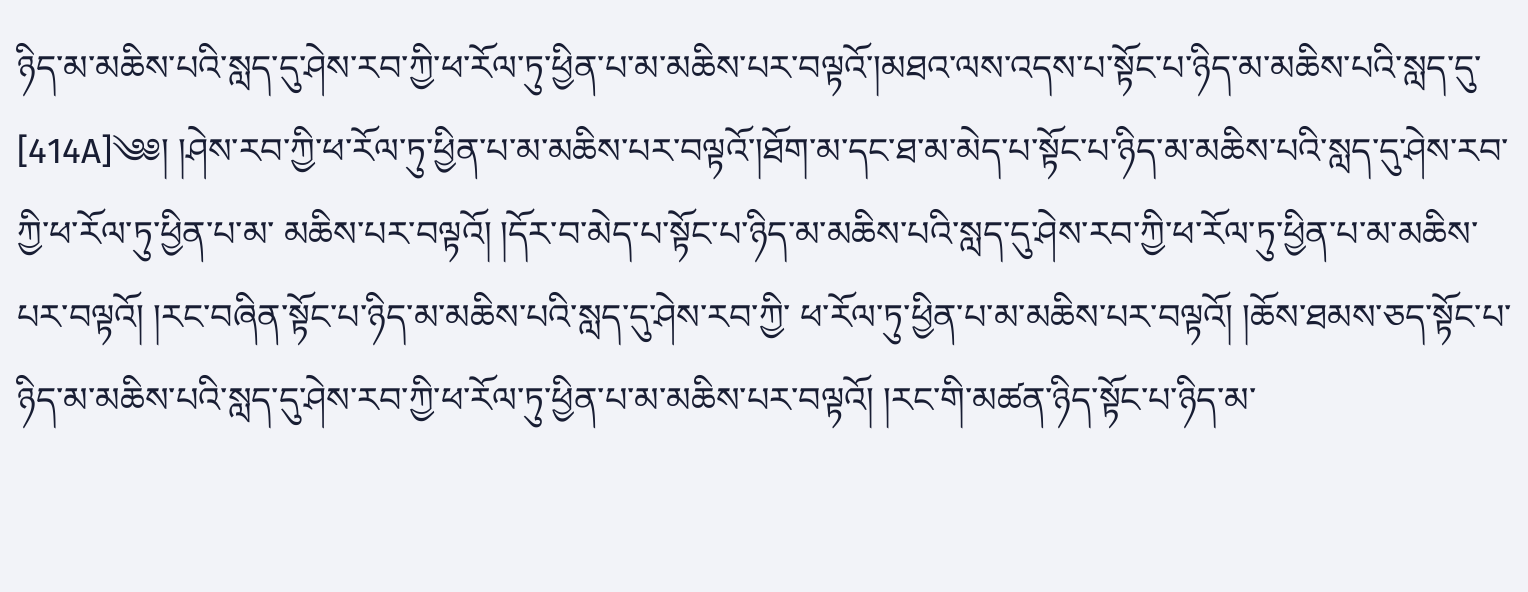ཉིད་མ་མཆིས་པའི་སླད་དུ་ཤེས་རབ་ཀྱི་ཕ་རོལ་ཏུ་ཕྱིན་པ་མ་མཆིས་པར་བལྟའོ་།མཐའ་ལས་འདས་པ་སྟོང་པ་ཉིད་མ་མཆིས་པའི་སླད་དུ་ [414A]༄༅། །ཤེས་རབ་ཀྱི་ཕ་རོལ་ཏུ་ཕྱིན་པ་མ་མཆིས་པར་བལྟའོ་།ཐོག་མ་དང་ཐ་མ་མེད་པ་སྟོང་པ་ཉིད་མ་མཆིས་པའི་སླད་དུ་ཤེས་རབ་ཀྱི་ཕ་རོལ་ཏུ་ཕྱིན་པ་མ་ མཆིས་པར་བལྟའོ། །དོར་བ་མེད་པ་སྟོང་པ་ཉིད་མ་མཆིས་པའི་སླད་དུ་ཤེས་རབ་ཀྱི་ཕ་རོལ་ཏུ་ཕྱིན་པ་མ་མཆིས་པར་བལྟའོ། །རང་བཞིན་སྟོང་པ་ཉིད་མ་མཆིས་པའི་སླད་དུ་ཤེས་རབ་ཀྱི་ ཕ་རོལ་ཏུ་ཕྱིན་པ་མ་མཆིས་པར་བལྟའོ། །ཆོས་ཐམས་ཅད་སྟོང་པ་ཉིད་མ་མཆིས་པའི་སླད་དུ་ཤེས་རབ་ཀྱི་ཕ་རོལ་ཏུ་ཕྱིན་པ་མ་མཆིས་པར་བལྟའོ། །རང་གི་མཚན་ཉིད་སྟོང་པ་ཉིད་མ་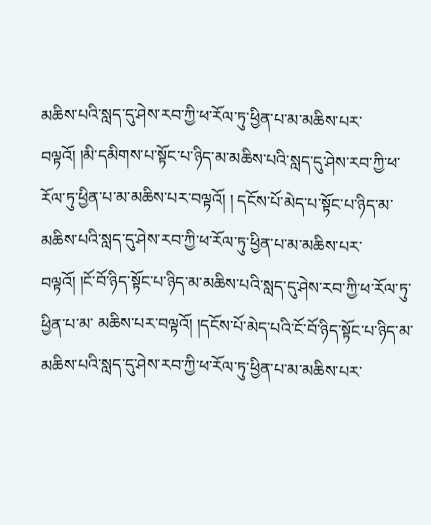མཆིས་པའི་སླད་དུ་ཤེས་རབ་ཀྱི་ཕ་རོལ་ཏུ་ཕྱིན་པ་མ་མཆིས་པར་བལྟའོ། །མི་དམིགས་པ་སྟོང་པ་ཉིད་མ་མཆིས་པའི་སླད་དུ་ཤེས་རབ་ཀྱི་ཕ་རོལ་ཏུ་ཕྱིན་པ་མ་མཆིས་པར་བལྟའོ། ། དངོས་པོ་མེད་པ་སྟོང་པ་ཉིད་མ་མཆིས་པའི་སླད་དུ་ཤེས་རབ་ཀྱི་ཕ་རོལ་ཏུ་ཕྱིན་པ་མ་མཆིས་པར་བལྟའོ། །ངོ་བོ་ཉིད་སྟོང་པ་ཉིད་མ་མཆིས་པའི་སླད་དུ་ཤེས་རབ་ཀྱི་ཕ་རོལ་ཏུ་ཕྱིན་པ་མ་ མཆིས་པར་བལྟའོ། །དངོས་པོ་མེད་པའི་ངོ་བོ་ཉིད་སྟོང་པ་ཉིད་མ་མཆིས་པའི་སླད་དུ་ཤེས་རབ་ཀྱི་ཕ་རོལ་ཏུ་ཕྱིན་པ་མ་མཆིས་པར་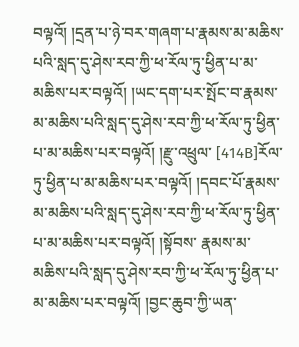བལྟའོ། །དྲན་པ་ཉེ་བར་གཞག་པ་རྣམས་མ་མཆིས་ པའི་སླད་དུ་ཤེས་རབ་ཀྱི་ཕ་རོལ་ཏུ་ཕྱིན་པ་མ་མཆིས་པར་བལྟའོ། །ཡང་དག་པར་སྤོང་བ་རྣམས་མ་མཆིས་པའི་སླད་དུ་ཤེས་རབ་ཀྱི་ཕ་རོལ་ཏུ་ཕྱིན་པ་མ་མཆིས་པར་བལྟའོ། །རྫུ་འཕྲུལ་ [414B]རོལ་ཏུ་ཕྱིན་པ་མ་མཆིས་པར་བལྟའོ། །དབང་པོ་རྣམས་མ་མཆིས་པའི་སླད་དུ་ཤེས་རབ་ཀྱི་ཕ་རོལ་ཏུ་ཕྱིན་པ་མ་མཆིས་པར་བལྟའོ། །སྟོབས་ རྣམས་མ་མཆིས་པའི་སླད་དུ་ཤེས་རབ་ཀྱི་ཕ་རོལ་ཏུ་ཕྱིན་པ་མ་མཆིས་པར་བལྟའོ། །བྱང་ཆུབ་ཀྱི་ཡན་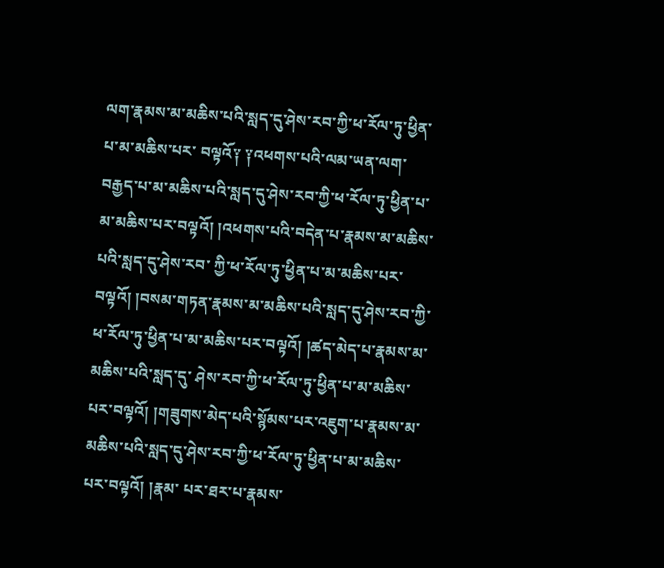ལག་རྣམས་མ་མཆིས་པའི་སླད་དུ་ཤེས་རབ་ཀྱི་ཕ་རོལ་ཏུ་ཕྱིན་པ་མ་མཆིས་པར་ བལྟའོ༑ ༑འཕགས་པའི་ལམ་ཡན་ལག་བརྒྱད་པ་མ་མཆིས་པའི་སླད་དུ་ཤེས་རབ་ཀྱི་ཕ་རོལ་ཏུ་ཕྱིན་པ་མ་མཆིས་པར་བལྟའོ། །འཕགས་པའི་བདེན་པ་རྣམས་མ་མཆིས་པའི་སླད་དུ་ཤེས་རབ་ ཀྱི་ཕ་རོལ་ཏུ་ཕྱིན་པ་མ་མཆིས་པར་བལྟའོ། །བསམ་གཏན་རྣམས་མ་མཆིས་པའི་སླད་དུ་ཤེས་རབ་ཀྱི་ཕ་རོལ་ཏུ་ཕྱིན་པ་མ་མཆིས་པར་བལྟའོ། །ཚད་མེད་པ་རྣམས་མ་མཆིས་པའི་སླད་དུ་ ཤེས་རབ་ཀྱི་ཕ་རོལ་ཏུ་ཕྱིན་པ་མ་མཆིས་པར་བལྟའོ། །གཟུགས་མེད་པའི་སྙོམས་པར་འཇུག་པ་རྣམས་མ་མཆིས་པའི་སླད་དུ་ཤེས་རབ་ཀྱི་ཕ་རོལ་ཏུ་ཕྱིན་པ་མ་མཆིས་པར་བལྟའོ། །རྣམ་ པར་ཐར་པ་རྣམས་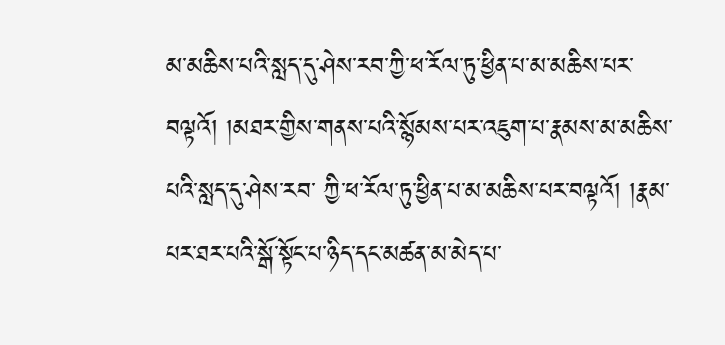མ་མཆིས་པའི་སླད་དུ་ཤེས་རབ་ཀྱི་ཕ་རོལ་ཏུ་ཕྱིན་པ་མ་མཆིས་པར་བལྟའོ། །མཐར་གྱིས་གནས་པའི་སྙོམས་པར་འཇུག་པ་རྣམས་མ་མཆིས་པའི་སླད་དུ་ཤེས་རབ་ ཀྱི་ཕ་རོལ་ཏུ་ཕྱིན་པ་མ་མཆིས་པར་བལྟའོ། །རྣམ་པར་ཐར་པའི་སྒོ་སྟོང་པ་ཉིད་དང་མཚན་མ་མེད་པ་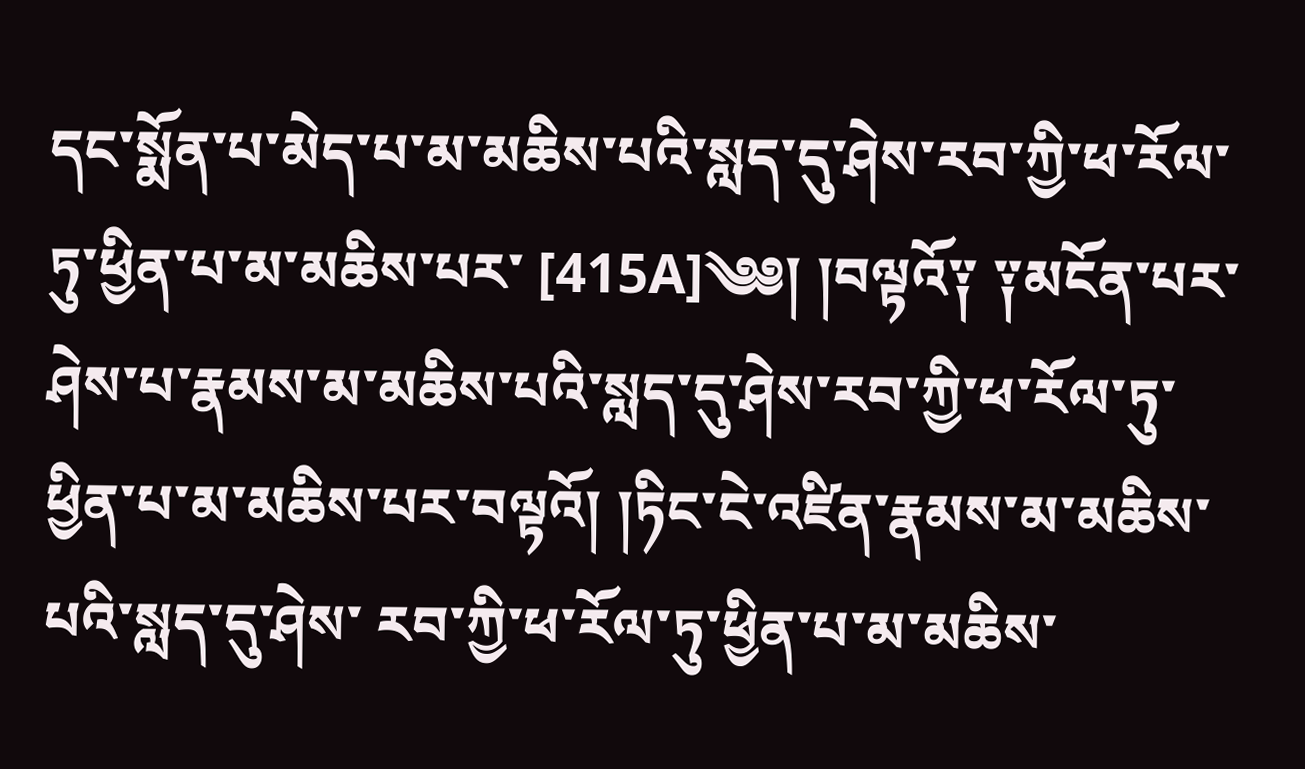དང་སྨོན་པ་མེད་པ་མ་མཆིས་པའི་སླད་དུ་ཤེས་རབ་ཀྱི་ཕ་རོལ་ཏུ་ཕྱིན་པ་མ་མཆིས་པར་ [415A]༄༅། །བལྟའོ༑ ༑མངོན་པར་ཤེས་པ་རྣམས་མ་མཆིས་པའི་སླད་དུ་ཤེས་རབ་ཀྱི་ཕ་རོལ་ཏུ་ཕྱིན་པ་མ་མཆིས་པར་བལྟའོ། །ཏིང་ངེ་འཛིན་རྣམས་མ་མཆིས་པའི་སླད་དུ་ཤེས་ རབ་ཀྱི་ཕ་རོལ་ཏུ་ཕྱིན་པ་མ་མཆིས་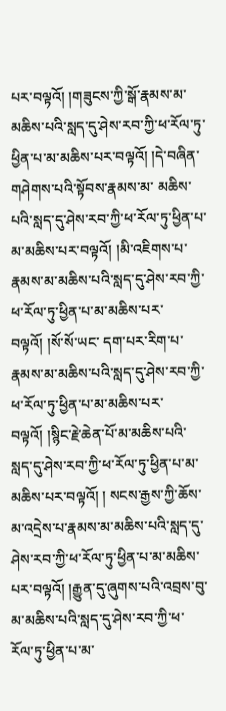པར་བལྟའོ། །གཟུངས་ཀྱི་སྒོ་རྣམས་མ་མཆིས་པའི་སླད་དུ་ཤེས་རབ་ཀྱི་ཕ་རོལ་ཏུ་ཕྱིན་པ་མ་མཆིས་པར་བལྟའོ། །དེ་བཞིན་གཤེགས་པའི་སྟོབས་རྣམས་མ་ མཆིས་པའི་སླད་དུ་ཤེས་རབ་ཀྱི་ཕ་རོལ་ཏུ་ཕྱིན་པ་མ་མཆིས་པར་བལྟའོ། །མི་འཇིགས་པ་རྣམས་མ་མཆིས་པའི་སླད་དུ་ཤེས་རབ་ཀྱི་ཕ་རོལ་ཏུ་ཕྱིན་པ་མ་མཆིས་པར་བལྟའོ། །སོ་སོ་ཡང་ དག་པར་རིག་པ་རྣམས་མ་མཆིས་པའི་སླད་དུ་ཤེས་རབ་ཀྱི་ཕ་རོལ་ཏུ་ཕྱིན་པ་མ་མཆིས་པར་བལྟའོ། །སྙིང་རྗེ་ཆེན་པོ་མ་མཆིས་པའི་སླད་དུ་ཤེས་རབ་ཀྱི་ཕ་རོལ་ཏུ་ཕྱིན་པ་མ་མཆིས་པར་བལྟའོ། ། སངས་རྒྱས་ཀྱི་ཆོས་མ་འདྲེས་པ་རྣམས་མ་མཆིས་པའི་སླད་དུ་ཤེས་རབ་ཀྱི་ཕ་རོལ་ཏུ་ཕྱིན་པ་མ་མཆིས་པར་བལྟའོ། །རྒྱུན་དུ་ཞུགས་པའི་འབྲས་བུ་མ་མཆིས་པའི་སླད་དུ་ཤེས་རབ་ཀྱི་ཕ་ རོལ་ཏུ་ཕྱིན་པ་མ་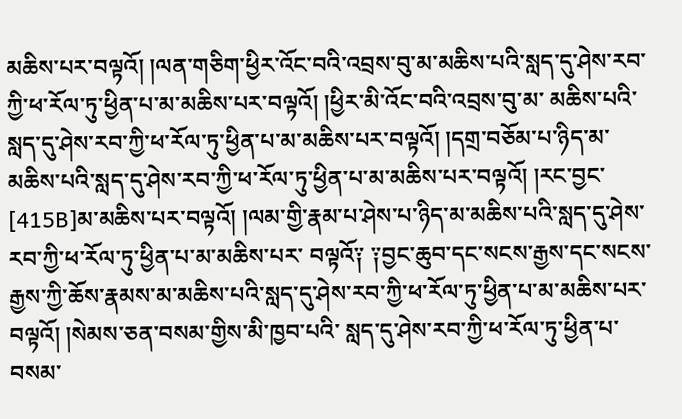མཆིས་པར་བལྟའོ། །ལན་གཅིག་ཕྱིར་འོང་བའི་འབྲས་བུ་མ་མཆིས་པའི་སླད་དུ་ཤེས་རབ་ཀྱི་ཕ་རོལ་ཏུ་ཕྱིན་པ་མ་མཆིས་པར་བལྟའོ། །ཕྱིར་མི་འོང་བའི་འབྲས་བུ་མ་ མཆིས་པའི་སླད་དུ་ཤེས་རབ་ཀྱི་ཕ་རོལ་ཏུ་ཕྱིན་པ་མ་མཆིས་པར་བལྟའོ། །དགྲ་བཅོམ་པ་ཉིད་མ་མཆིས་པའི་སླད་དུ་ཤེས་རབ་ཀྱི་ཕ་རོལ་ཏུ་ཕྱིན་པ་མ་མཆིས་པར་བལྟའོ། །རང་བྱང་ [415B]མ་མཆིས་པར་བལྟའོ། །ལམ་གྱི་རྣམ་པ་ཤེས་པ་ཉིད་མ་མཆིས་པའི་སླད་དུ་ཤེས་རབ་ཀྱི་ཕ་རོལ་ཏུ་ཕྱིན་པ་མ་མཆིས་པར་ བལྟའོ༑ ༑བྱང་ཆུབ་དང་སངས་རྒྱས་དང་སངས་རྒྱས་ཀྱི་ཆོས་རྣམས་མ་མཆིས་པའི་སླད་དུ་ཤེས་རབ་ཀྱི་ཕ་རོལ་ཏུ་ཕྱིན་པ་མ་མཆིས་པར་བལྟའོ། །སེམས་ཅན་བསམ་གྱིས་མི་ཁྱབ་པའི་ སླད་དུ་ཤེས་རབ་ཀྱི་ཕ་རོལ་ཏུ་ཕྱིན་པ་བསམ་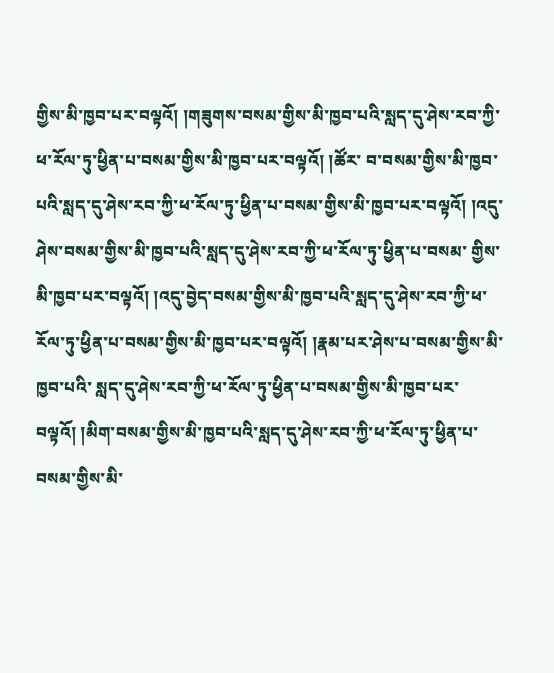གྱིས་མི་ཁྱབ་པར་བལྟའོ། །གཟུགས་བསམ་གྱིས་མི་ཁྱབ་པའི་སླད་དུ་ཤེས་རབ་ཀྱི་ཕ་རོལ་ཏུ་ཕྱིན་པ་བསམ་གྱིས་མི་ཁྱབ་པར་བལྟའོ། །ཚོར་ བ་བསམ་གྱིས་མི་ཁྱབ་པའི་སླད་དུ་ཤེས་རབ་ཀྱི་ཕ་རོལ་ཏུ་ཕྱིན་པ་བསམ་གྱིས་མི་ཁྱབ་པར་བལྟའོ། །འདུ་ཤེས་བསམ་གྱིས་མི་ཁྱབ་པའི་སླད་དུ་ཤེས་རབ་ཀྱི་ཕ་རོལ་ཏུ་ཕྱིན་པ་བསམ་ གྱིས་མི་ཁྱབ་པར་བལྟའོ། །འདུ་བྱེད་བསམ་གྱིས་མི་ཁྱབ་པའི་སླད་དུ་ཤེས་རབ་ཀྱི་ཕ་རོལ་ཏུ་ཕྱིན་པ་བསམ་གྱིས་མི་ཁྱབ་པར་བལྟའོ། །རྣམ་པར་ཤེས་པ་བསམ་གྱིས་མི་ཁྱབ་པའི་ སླད་དུ་ཤེས་རབ་ཀྱི་ཕ་རོལ་ཏུ་ཕྱིན་པ་བསམ་གྱིས་མི་ཁྱབ་པར་བལྟའོ། །མིག་བསམ་གྱིས་མི་ཁྱབ་པའི་སླད་དུ་ཤེས་རབ་ཀྱི་ཕ་རོལ་ཏུ་ཕྱིན་པ་བསམ་གྱིས་མི་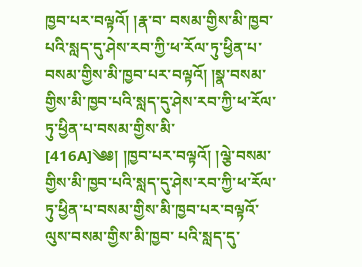ཁྱབ་པར་བལྟའོ། །རྣ་བ་ བསམ་གྱིས་མི་ཁྱབ་པའི་སླད་དུ་ཤེས་རབ་ཀྱི་ཕ་རོལ་ཏུ་ཕྱིན་པ་བསམ་གྱིས་མི་ཁྱབ་པར་བལྟའོ། །སྣ་བསམ་གྱིས་མི་ཁྱབ་པའི་སླད་དུ་ཤེས་རབ་ཀྱི་ཕ་རོལ་ཏུ་ཕྱིན་པ་བསམ་གྱིས་མི་ [416A]༄༅། །ཁྱབ་པར་བལྟའོ། །ལྕེ་བསམ་གྱིས་མི་ཁྱབ་པའི་སླད་དུ་ཤེས་རབ་ཀྱི་ཕ་རོལ་ཏུ་ཕྱིན་པ་བསམ་གྱིས་མི་ཁྱབ་པར་བལྟའོ་ལུས་བསམ་གྱིས་མི་ཁྱབ་ པའི་སླད་དུ་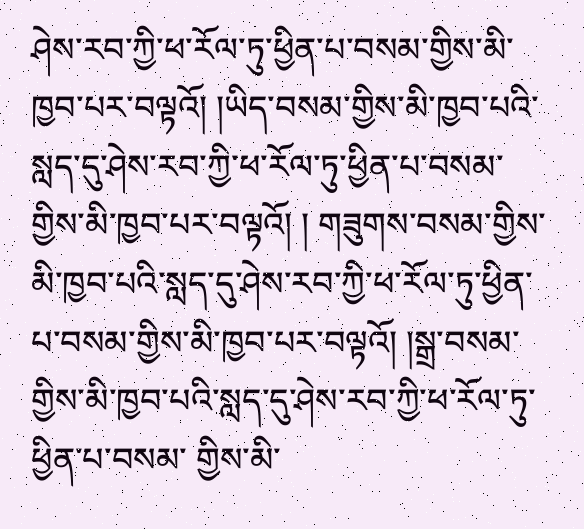ཤེས་རབ་ཀྱི་ཕ་རོལ་ཏུ་ཕྱིན་པ་བསམ་གྱིས་མི་ཁྱབ་པར་བལྟའོ། །ཡིད་བསམ་གྱིས་མི་ཁྱབ་པའི་སླད་དུ་ཤེས་རབ་ཀྱི་ཕ་རོལ་ཏུ་ཕྱིན་པ་བསམ་གྱིས་མི་ཁྱབ་པར་བལྟའོ། ། གཟུགས་བསམ་གྱིས་མི་ཁྱབ་པའི་སླད་དུ་ཤེས་རབ་ཀྱི་ཕ་རོལ་ཏུ་ཕྱིན་པ་བསམ་གྱིས་མི་ཁྱབ་པར་བལྟའོ། །སྒྲ་བསམ་གྱིས་མི་ཁྱབ་པའི་སླད་དུ་ཤེས་རབ་ཀྱི་ཕ་རོལ་ཏུ་ཕྱིན་པ་བསམ་ གྱིས་མི་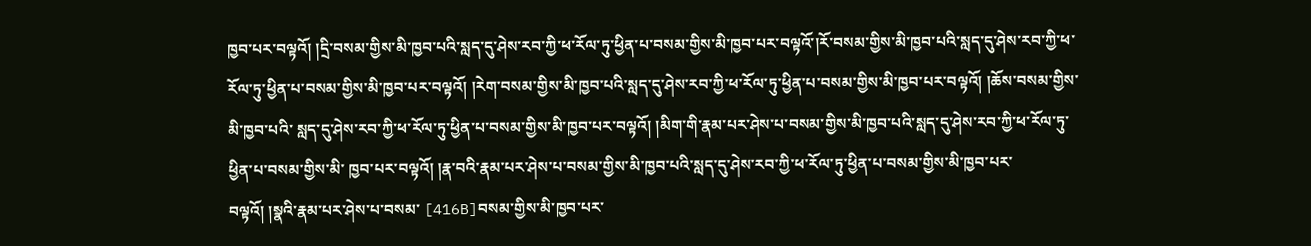ཁྱབ་པར་བལྟའོ། །དྲི་བསམ་གྱིས་མི་ཁྱབ་པའི་སླད་དུ་ཤེས་རབ་ཀྱི་ཕ་རོལ་ཏུ་ཕྱིན་པ་བསམ་གྱིས་མི་ཁྱབ་པར་བལྟའོ་།རོ་བསམ་གྱིས་མི་ཁྱབ་པའི་སླད་དུ་ཤེས་རབ་ཀྱི་ཕ་ རོལ་ཏུ་ཕྱིན་པ་བསམ་གྱིས་མི་ཁྱབ་པར་བལྟའོ། །རེག་བསམ་གྱིས་མི་ཁྱབ་པའི་སླད་དུ་ཤེས་རབ་ཀྱི་ཕ་རོལ་ཏུ་ཕྱིན་པ་བསམ་གྱིས་མི་ཁྱབ་པར་བལྟའོ། །ཆོས་བསམ་གྱིས་མི་ཁྱབ་པའི་ སླད་དུ་ཤེས་རབ་ཀྱི་ཕ་རོལ་ཏུ་ཕྱིན་པ་བསམ་གྱིས་མི་ཁྱབ་པར་བལྟའོ། །མིག་གི་རྣམ་པར་ཤེས་པ་བསམ་གྱིས་མི་ཁྱབ་པའི་སླད་དུ་ཤེས་རབ་ཀྱི་ཕ་རོལ་ཏུ་ཕྱིན་པ་བསམ་གྱིས་མི་ ཁྱབ་པར་བལྟའོ། །རྣ་བའི་རྣམ་པར་ཤེས་པ་བསམ་གྱིས་མི་ཁྱབ་པའི་སླད་དུ་ཤེས་རབ་ཀྱི་ཕ་རོལ་ཏུ་ཕྱིན་པ་བསམ་གྱིས་མི་ཁྱབ་པར་བལྟའོ། །སྣའི་རྣམ་པར་ཤེས་པ་བསམ་ [416B]བསམ་གྱིས་མི་ཁྱབ་པར་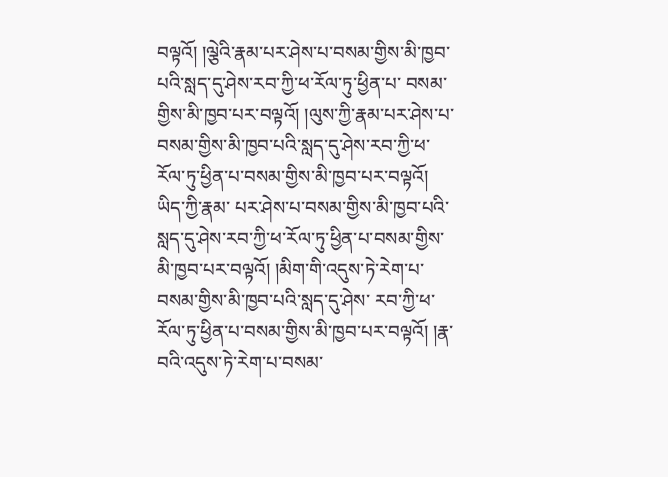བལྟའོ། །ལྕེའི་རྣམ་པར་ཤེས་པ་བསམ་གྱིས་མི་ཁྱབ་པའི་སླད་དུ་ཤེས་རབ་ཀྱི་ཕ་རོལ་ཏུ་ཕྱིན་པ་ བསམ་གྱིས་མི་ཁྱབ་པར་བལྟའོ། །ལུས་ཀྱི་རྣམ་པར་ཤེས་པ་བསམ་གྱིས་མི་ཁྱབ་པའི་སླད་དུ་ཤེས་རབ་ཀྱི་ཕ་རོལ་ཏུ་ཕྱིན་པ་བསམ་གྱིས་མི་ཁྱབ་པར་བལྟའོ། ཡིད་ཀྱི་རྣམ་ པར་ཤེས་པ་བསམ་གྱིས་མི་ཁྱབ་པའི་སླད་དུ་ཤེས་རབ་ཀྱི་ཕ་རོལ་ཏུ་ཕྱིན་པ་བསམ་གྱིས་མི་ཁྱབ་པར་བལྟའོ། །མིག་གི་འདུས་ཏེ་རེག་པ་བསམ་གྱིས་མི་ཁྱབ་པའི་སླད་དུ་ཤེས་ རབ་ཀྱི་ཕ་རོལ་ཏུ་ཕྱིན་པ་བསམ་གྱིས་མི་ཁྱབ་པར་བལྟའོ། །རྣ་བའི་འདུས་ཏེ་རེག་པ་བསམ་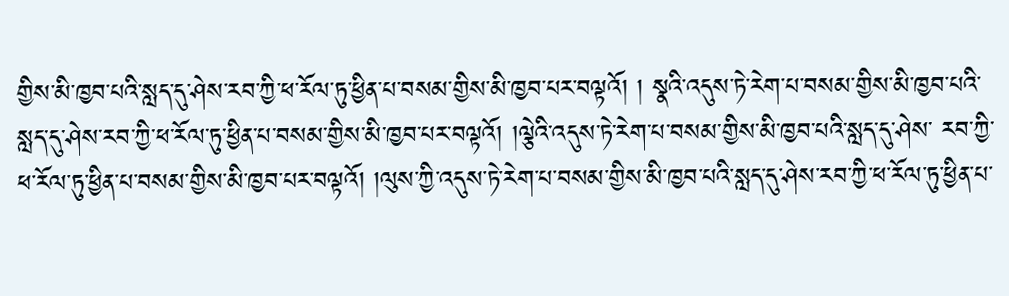གྱིས་མི་ཁྱབ་པའི་སླད་དུ་ཤེས་རབ་ཀྱི་ཕ་རོལ་ཏུ་ཕྱིན་པ་བསམ་གྱིས་མི་ཁྱབ་པར་བལྟའོ། ། སྣའི་འདུས་ཏེ་རེག་པ་བསམ་གྱིས་མི་ཁྱབ་པའི་སླད་དུ་ཤེས་རབ་ཀྱི་ཕ་རོལ་ཏུ་ཕྱིན་པ་བསམ་གྱིས་མི་ཁྱབ་པར་བལྟའོ། །ལྕེའི་འདུས་ཏེ་རེག་པ་བསམ་གྱིས་མི་ཁྱབ་པའི་སླད་དུ་ཤེས་ རབ་ཀྱི་ཕ་རོལ་ཏུ་ཕྱིན་པ་བསམ་གྱིས་མི་ཁྱབ་པར་བལྟའོ། །ལུས་ཀྱི་འདུས་ཏེ་རེག་པ་བསམ་གྱིས་མི་ཁྱབ་པའི་སླད་དུ་ཤེས་རབ་ཀྱི་ཕ་རོལ་ཏུ་ཕྱིན་པ་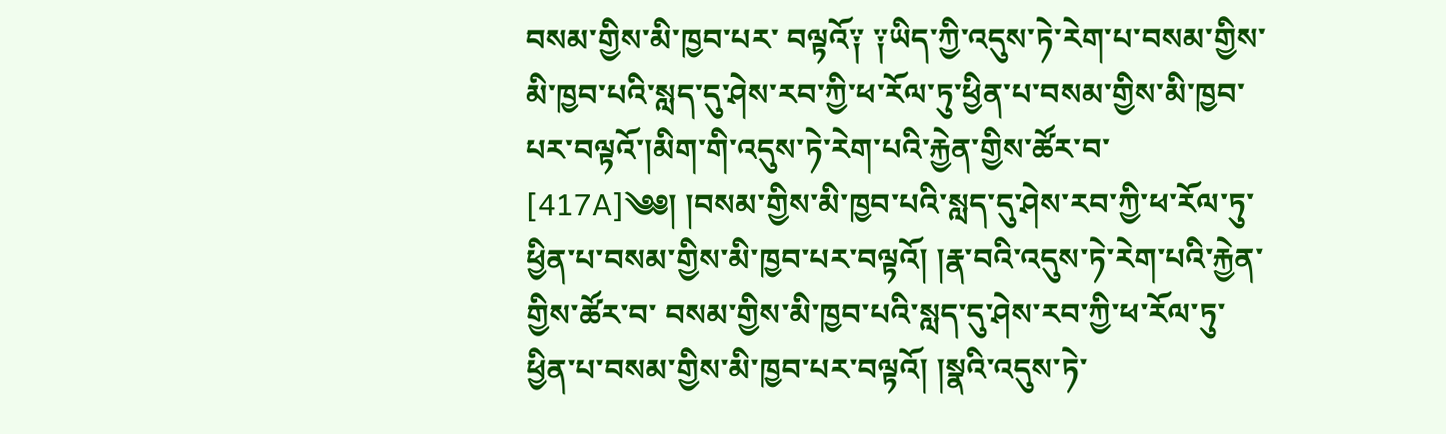བསམ་གྱིས་མི་ཁྱབ་པར་ བལྟའོ༑ ༑ཡིད་ཀྱི་འདུས་ཏེ་རེག་པ་བསམ་གྱིས་མི་ཁྱབ་པའི་སླད་དུ་ཤེས་རབ་ཀྱི་ཕ་རོལ་ཏུ་ཕྱིན་པ་བསམ་གྱིས་མི་ཁྱབ་པར་བལྟའོ་།མིག་གི་འདུས་ཏེ་རེག་པའི་རྐྱེན་གྱིས་ཚོར་བ་ [417A]༄༅། །བསམ་གྱིས་མི་ཁྱབ་པའི་སླད་དུ་ཤེས་རབ་ཀྱི་ཕ་རོལ་ཏུ་ཕྱིན་པ་བསམ་གྱིས་མི་ཁྱབ་པར་བལྟའོ། །རྣ་བའི་འདུས་ཏེ་རེག་པའི་རྐྱེན་གྱིས་ཚོར་བ་ བསམ་གྱིས་མི་ཁྱབ་པའི་སླད་དུ་ཤེས་རབ་ཀྱི་ཕ་རོལ་ཏུ་ཕྱིན་པ་བསམ་གྱིས་མི་ཁྱབ་པར་བལྟའོ། །སྣའི་འདུས་ཏེ་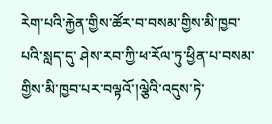རེག་པའི་རྐྱེན་གྱིས་ཚོར་བ་བསམ་གྱིས་མི་ཁྱབ་པའི་སླད་དུ་ ཤེས་རབ་ཀྱི་ཕ་རོལ་ཏུ་ཕྱིན་པ་བསམ་གྱིས་མི་ཁྱབ་པར་བལྟའོ་།ལྕེའི་འདུས་ཏེ་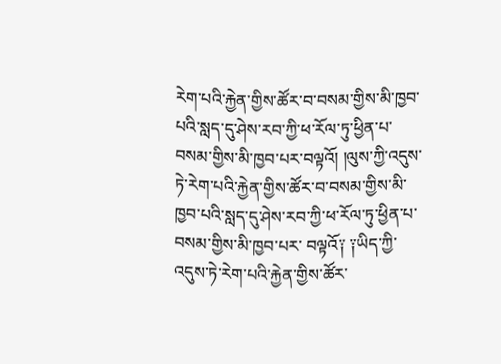རེག་པའི་རྐྱེན་གྱིས་ཚོར་བ་བསམ་གྱིས་མི་ཁྱབ་པའི་སླད་དུ་ཤེས་རབ་ཀྱི་ཕ་རོལ་ཏུ་ཕྱིན་པ་ བསམ་གྱིས་མི་ཁྱབ་པར་བལྟའོ། །ལུས་ཀྱི་འདུས་ཏེ་རེག་པའི་རྐྱེན་གྱིས་ཚོར་བ་བསམ་གྱིས་མི་ཁྱབ་པའི་སླད་དུ་ཤེས་རབ་ཀྱི་ཕ་རོལ་ཏུ་ཕྱིན་པ་བསམ་གྱིས་མི་ཁྱབ་པར་ བལྟའོ༑ ༑ཡིད་ཀྱི་འདུས་ཏེ་རེག་པའི་རྐྱེན་གྱིས་ཚོར་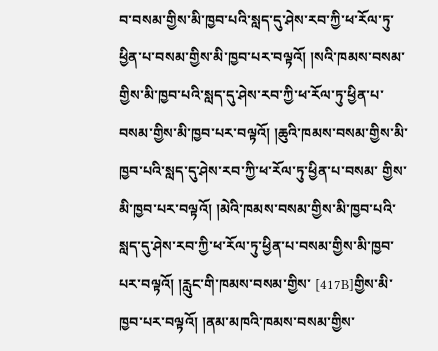བ་བསམ་གྱིས་མི་ཁྱབ་པའི་སླད་དུ་ཤེས་རབ་ཀྱི་ཕ་རོལ་ཏུ་ཕྱིན་པ་བསམ་གྱིས་མི་ཁྱབ་པར་བལྟའོ། །སའི་ཁམས་བསམ་ གྱིས་མི་ཁྱབ་པའི་སླད་དུ་ཤེས་རབ་ཀྱི་ཕ་རོལ་ཏུ་ཕྱིན་པ་བསམ་གྱིས་མི་ཁྱབ་པར་བལྟའོ། །ཆུའི་ཁམས་བསམ་གྱིས་མི་ཁྱབ་པའི་སླད་དུ་ཤེས་རབ་ཀྱི་ཕ་རོལ་ཏུ་ཕྱིན་པ་བསམ་ གྱིས་མི་ཁྱབ་པར་བལྟའོ། །མེའི་ཁམས་བསམ་གྱིས་མི་ཁྱབ་པའི་སླད་དུ་ཤེས་རབ་ཀྱི་ཕ་རོལ་ཏུ་ཕྱིན་པ་བསམ་གྱིས་མི་ཁྱབ་པར་བལྟའོ། །རླུང་གི་ཁམས་བསམ་གྱིས་ [417B]གྱིས་མི་ཁྱབ་པར་བལྟའོ། །ནམ་མཁའི་ཁམས་བསམ་གྱིས་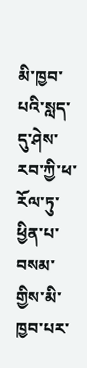མི་ཁྱབ་པའི་སླད་དུ་ཤེས་རབ་ཀྱི་ཕ་རོལ་ཏུ་ཕྱིན་པ་བསམ་ གྱིས་མི་ཁྱབ་པར་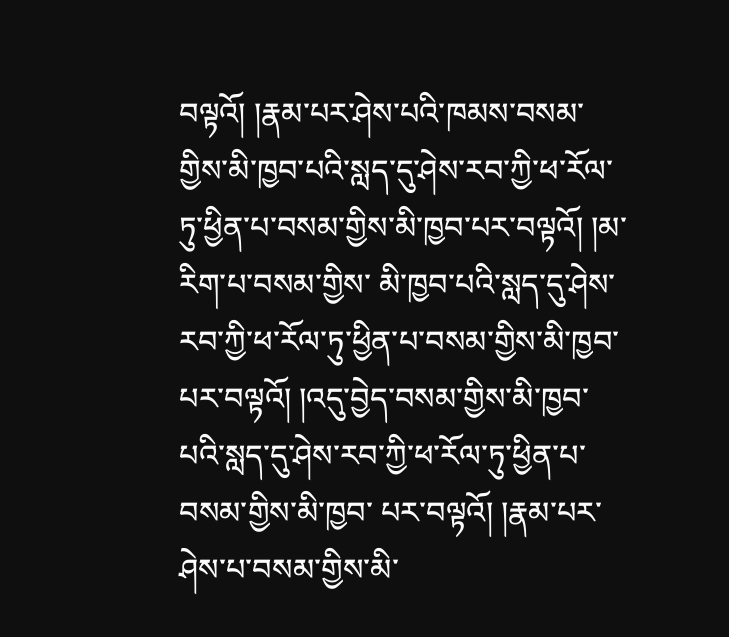བལྟའོ། །རྣམ་པར་ཤེས་པའི་ཁམས་བསམ་གྱིས་མི་ཁྱབ་པའི་སླད་དུ་ཤེས་རབ་ཀྱི་ཕ་རོལ་ཏུ་ཕྱིན་པ་བསམ་གྱིས་མི་ཁྱབ་པར་བལྟའོ། །མ་རིག་པ་བསམ་གྱིས་ མི་ཁྱབ་པའི་སླད་དུ་ཤེས་རབ་ཀྱི་ཕ་རོལ་ཏུ་ཕྱིན་པ་བསམ་གྱིས་མི་ཁྱབ་པར་བལྟའོ། །འདུ་བྱེད་བསམ་གྱིས་མི་ཁྱབ་པའི་སླད་དུ་ཤེས་རབ་ཀྱི་ཕ་རོལ་ཏུ་ཕྱིན་པ་བསམ་གྱིས་མི་ཁྱབ་ པར་བལྟའོ། །རྣམ་པར་ཤེས་པ་བསམ་གྱིས་མི་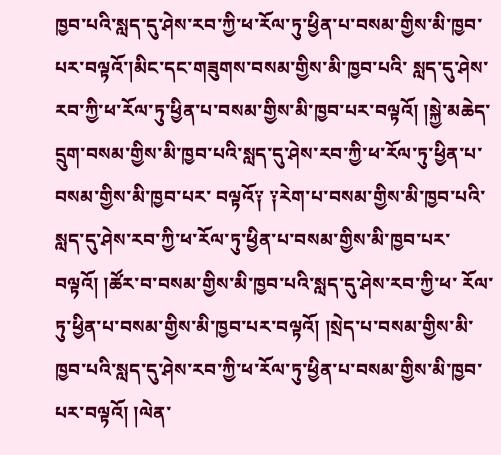ཁྱབ་པའི་སླད་དུ་ཤེས་རབ་ཀྱི་ཕ་རོལ་ཏུ་ཕྱིན་པ་བསམ་གྱིས་མི་ཁྱབ་པར་བལྟའོ་།མིང་དང་གཟུགས་བསམ་གྱིས་མི་ཁྱབ་པའི་ སླད་དུ་ཤེས་རབ་ཀྱི་ཕ་རོལ་ཏུ་ཕྱིན་པ་བསམ་གྱིས་མི་ཁྱབ་པར་བལྟའོ། །སྐྱེ་མཆེད་དྲུག་བསམ་གྱིས་མི་ཁྱབ་པའི་སླད་དུ་ཤེས་རབ་ཀྱི་ཕ་རོལ་ཏུ་ཕྱིན་པ་བསམ་གྱིས་མི་ཁྱབ་པར་ བལྟའོ༑ ༑རེག་པ་བསམ་གྱིས་མི་ཁྱབ་པའི་སླད་དུ་ཤེས་རབ་ཀྱི་ཕ་རོལ་ཏུ་ཕྱིན་པ་བསམ་གྱིས་མི་ཁྱབ་པར་བལྟའོ། །ཚོར་བ་བསམ་གྱིས་མི་ཁྱབ་པའི་སླད་དུ་ཤེས་རབ་ཀྱི་ཕ་ རོལ་ཏུ་ཕྱིན་པ་བསམ་གྱིས་མི་ཁྱབ་པར་བལྟའོ། །སྲེད་པ་བསམ་གྱིས་མི་ཁྱབ་པའི་སླད་དུ་ཤེས་རབ་ཀྱི་ཕ་རོལ་ཏུ་ཕྱིན་པ་བསམ་གྱིས་མི་ཁྱབ་པར་བལྟའོ། །ལེན་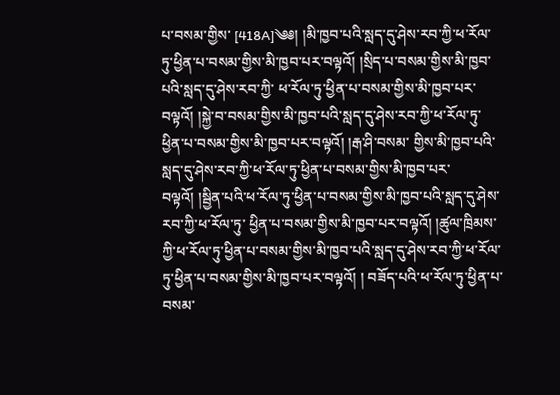པ་བསམ་གྱིས་ [418A]༄༅། །མི་ཁྱབ་པའི་སླད་དུ་ཤེས་རབ་ཀྱི་ཕ་རོལ་ཏུ་ཕྱིན་པ་བསམ་གྱིས་མི་ཁྱབ་པར་བལྟའོ། །སྲིད་པ་བསམ་གྱིས་མི་ཁྱབ་པའི་སླད་དུ་ཤེས་རབ་ཀྱི་ ཕ་རོལ་ཏུ་ཕྱིན་པ་བསམ་གྱིས་མི་ཁྱབ་པར་བལྟའོ། །སྐྱེ་བ་བསམ་གྱིས་མི་ཁྱབ་པའི་སླད་དུ་ཤེས་རབ་ཀྱི་ཕ་རོལ་ཏུ་ཕྱིན་པ་བསམ་གྱིས་མི་ཁྱབ་པར་བལྟའོ། །རྒ་ཤི་བསམ་ གྱིས་མི་ཁྱབ་པའི་སླད་དུ་ཤེས་རབ་ཀྱི་ཕ་རོལ་ཏུ་ཕྱིན་པ་བསམ་གྱིས་མི་ཁྱབ་པར་བལྟའོ། །སྦྱིན་པའི་ཕ་རོལ་ཏུ་ཕྱིན་པ་བསམ་གྱིས་མི་ཁྱབ་པའི་སླད་དུ་ཤེས་རབ་ཀྱི་ཕ་རོལ་ཏུ་ ཕྱིན་པ་བསམ་གྱིས་མི་ཁྱབ་པར་བལྟའོ། །ཚུལ་ཁྲིམས་ཀྱི་ཕ་རོལ་ཏུ་ཕྱིན་པ་བསམ་གྱིས་མི་ཁྱབ་པའི་སླད་དུ་ཤེས་རབ་ཀྱི་ཕ་རོལ་ཏུ་ཕྱིན་པ་བསམ་གྱིས་མི་ཁྱབ་པར་བལྟའོ། ། བཟོད་པའི་ཕ་རོལ་ཏུ་ཕྱིན་པ་བསམ་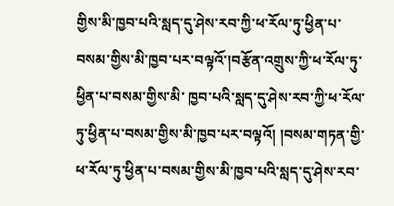གྱིས་མི་ཁྱབ་པའི་སླད་དུ་ཤེས་རབ་ཀྱི་ཕ་རོལ་ཏུ་ཕྱིན་པ་བསམ་གྱིས་མི་ཁྱབ་པར་བལྟའོ་།བརྩོན་འགྲུས་ཀྱི་ཕ་རོལ་ཏུ་ཕྱིན་པ་བསམ་གྱིས་མི་ ཁྱབ་པའི་སླད་དུ་ཤེས་རབ་ཀྱི་ཕ་རོལ་ཏུ་ཕྱིན་པ་བསམ་གྱིས་མི་ཁྱབ་པར་བལྟའོ། །བསམ་གཏན་གྱི་ཕ་རོལ་ཏུ་ཕྱིན་པ་བསམ་གྱིས་མི་ཁྱབ་པའི་སླད་དུ་ཤེས་རབ་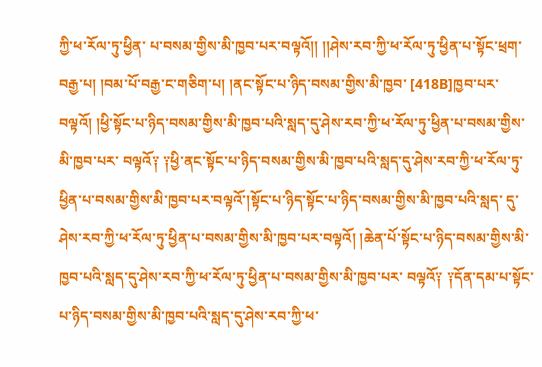ཀྱི་ཕ་རོལ་ཏུ་ཕྱིན་ པ་བསམ་གྱིས་མི་ཁྱབ་པར་བལྟའོ།། །།ཤེས་རབ་ཀྱི་ཕ་རོལ་ཏུ་ཕྱིན་པ་སྟོང་ཕྲག་བརྒྱ་པ། །བམ་པོ་བརྒྱ་ང་གཅིག་པ། །ནང་སྟོང་པ་ཉིད་བསམ་གྱིས་མི་ཁྱབ་ [418B]ཁྱབ་པར་བལྟའོ། །ཕྱི་སྟོང་པ་ཉིད་བསམ་གྱིས་མི་ཁྱབ་པའི་སླད་དུ་ཤེས་རབ་ཀྱི་ཕ་རོལ་ཏུ་ཕྱིན་པ་བསམ་གྱིས་མི་ཁྱབ་པར་ བལྟའོ༑ ༑ཕྱི་ནང་སྟོང་པ་ཉིད་བསམ་གྱིས་མི་ཁྱབ་པའི་སླད་དུ་ཤེས་རབ་ཀྱི་ཕ་རོལ་ཏུ་ཕྱིན་པ་བསམ་གྱིས་མི་ཁྱབ་པར་བལྟའོ་།སྟོང་པ་ཉིད་སྟོང་པ་ཉིད་བསམ་གྱིས་མི་ཁྱབ་པའི་སླད་ དུ་ཤེས་རབ་ཀྱི་ཕ་རོལ་ཏུ་ཕྱིན་པ་བསམ་གྱིས་མི་ཁྱབ་པར་བལྟའོ། །ཆེན་པོ་སྟོང་པ་ཉིད་བསམ་གྱིས་མི་ཁྱབ་པའི་སླད་དུ་ཤེས་རབ་ཀྱི་ཕ་རོལ་ཏུ་ཕྱིན་པ་བསམ་གྱིས་མི་ཁྱབ་པར་ བལྟའོ༑ ༑དོན་དམ་པ་སྟོང་པ་ཉིད་བསམ་གྱིས་མི་ཁྱབ་པའི་སླད་དུ་ཤེས་རབ་ཀྱི་ཕ་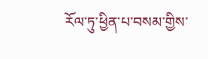རོལ་ཏུ་ཕྱིན་པ་བསམ་གྱིས་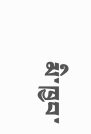མི་ཁྱབ་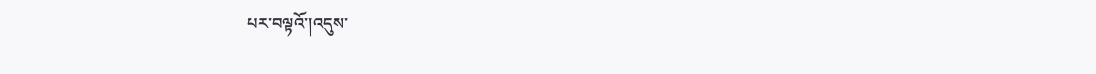པར་བལྟའོ་།འདུས་